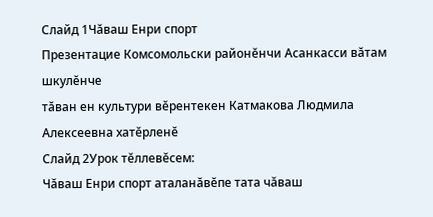Слайд 1Чăваш Енри спорт
Презентацие Комсомольски районĕнчи Асанкасси вăтам шкулĕнче
тăван ен культури вĕрентекен Катмакова Людмила Алексеевна хатĕрленĕ
Слайд 2Урок тĕллевĕсем:
Чăваш Енри спорт аталанăвĕпе тата чăваш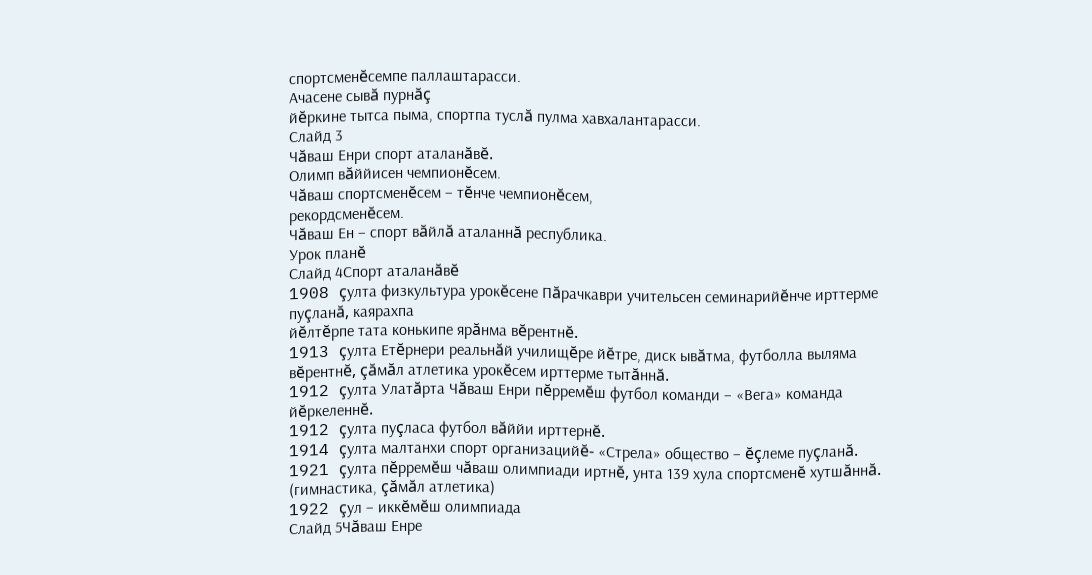спортсменĕсемпе паллаштарасси.
Ачасене сывă пурнăç
йĕркине тытса пыма, спортпа туслă пулма хавхалантарасси.
Слайд 3
Чăваш Енри спорт аталанăвĕ.
Олимп вăййисен чемпионĕсем.
Чăваш спортсменĕсем – тĕнче чемпионĕсем,
рекордсменĕсем.
Чăваш Ен – спорт вăйлă аталаннă республика.
Урок планĕ
Слайд 4Спорт аталанăвĕ
1908 çулта физкультура урокĕсене Пăрачкаври учительсен семинарийĕнче ирттерме пуçланă, каярахпа
йĕлтĕрпе тата конькипе ярăнма вĕрентнĕ.
1913 çулта Етĕрнери реальнăй училищĕре йĕтре, диск ывăтма, футболла выляма вĕрентнĕ, çăмăл атлетика урокĕсем ирттерме тытăннă.
1912 çулта Улатăрта Чăваш Енри пĕрремĕш футбол команди – «Вега» команда йĕркеленнĕ.
1912 çулта пуçласа футбол вăййи ирттернĕ.
1914 çулта малтанхи спорт организацийĕ- «Стрела» общество – ĕçлеме пуçланă.
1921 çулта пĕрремĕш чăваш олимпиади иртнĕ, унта 139 хула спортсменĕ хутшăннă. (гимнастика, çăмăл атлетика)
1922 çул – иккĕмĕш олимпиада
Слайд 5Чăваш Енре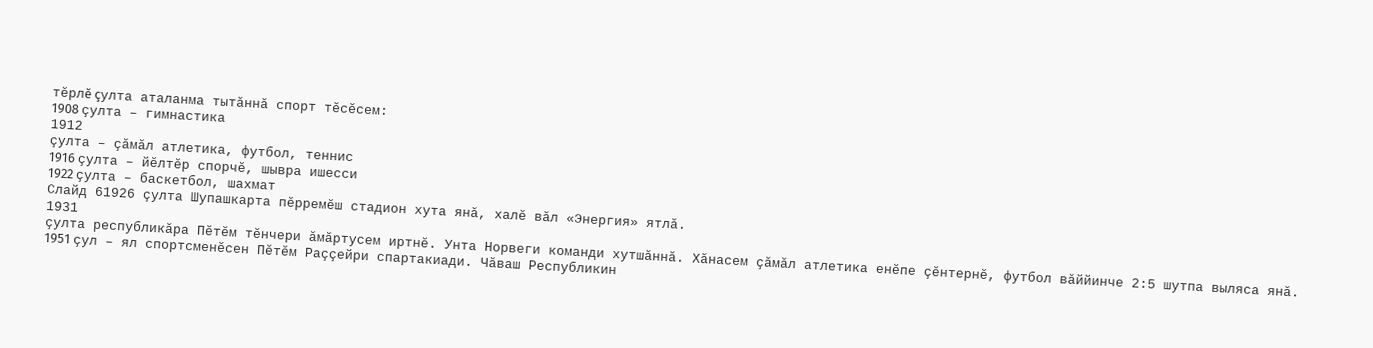тĕрлĕ çулта аталанма тытăннă спорт тĕсĕсем:
1908 çулта – гимнастика
1912
çулта – çăмăл атлетика, футбол, теннис
1916 çулта – йĕлтĕр спорчĕ, шывра ишесси
1922 çулта – баскетбол, шахмат
Слайд 61926 çулта Шупашкарта пĕрремĕш стадион хута янă, халĕ вăл «Энергия» ятлă.
1931
çулта республикăра Пĕтĕм тĕнчери ăмăртусем иртнĕ. Унта Норвеги команди хутшăннă. Хăнасем çăмăл атлетика енĕпе çĕнтернĕ, футбол вăййинче 2:5 шутпа выляса янă.
1951 çул – ял спортсменĕсен Пĕтĕм Раççейри спартакиади. Чăваш Республикин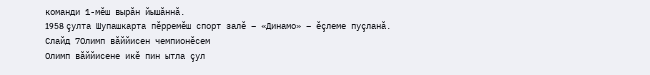команди 1-мĕш вырăн йышăннă.
1958 çулта Шупашкарта пĕрремĕш спорт залĕ – «Динамо» – ĕçлеме пуçланă.
Слайд 7Олимп вăййисен чемпионĕсем
Олимп вăййисене икĕ пин ытла çул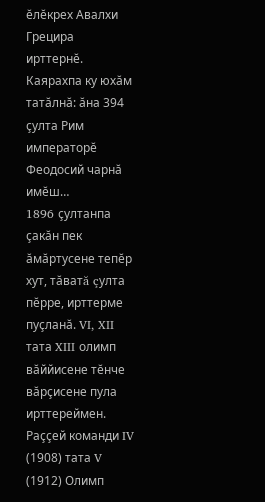ĕлĕкрех Авалхи Грецира
ирттернĕ. Каярахпа ку юхăм татăлнă: ăна 394 çулта Рим императорĕ Феодосий чарнă имĕш…
1896 çултанпа çакăн пек ăмăртусене тепĕр хут, тăватă çулта пĕрре, ирттерме пуçланă. VI, XII тата XIII олимп вăййисене тĕнче вăрçисене пула ирттереймен.
Раççей команди IV (1908) тата V (1912) Олимп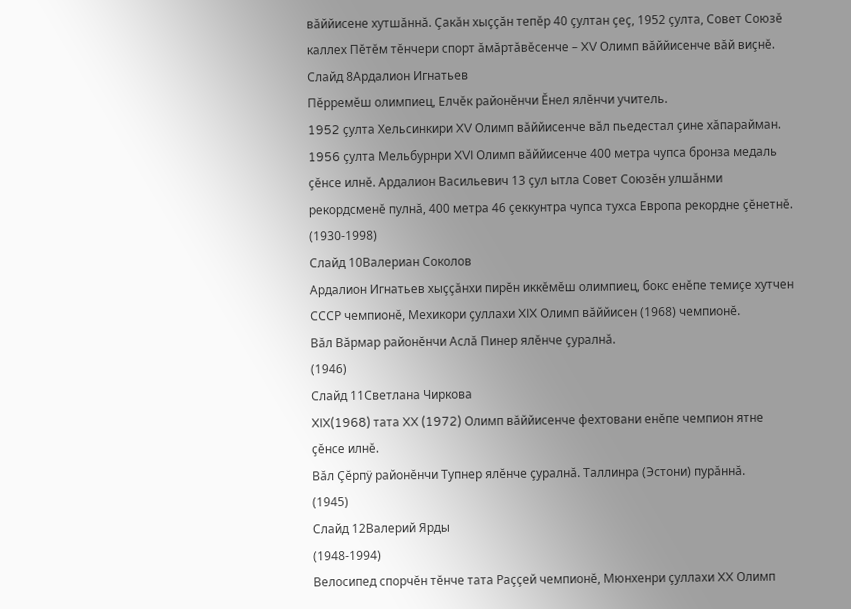вăййисене хутшăннă. Çакăн хыççăн тепĕр 40 çултан çеç, 1952 çулта, Совет Союзĕ каллех Пĕтĕм тĕнчери спорт ăмăртăвĕсенче – XV Олимп вăййисенче вăй виçнĕ.
Слайд 8Ардалион Игнатьев
Пĕрремĕш олимпиец, Елчĕк районĕнчи Ĕнел ялĕнчи учитель.
1952 çулта Хельсинкири XV Олимп вăййисенче вăл пьедестал çине хăпарайман. 1956 çулта Мельбурнри XVI Олимп вăййисенче 400 метра чупса бронза медаль çĕнсе илнĕ. Ардалион Васильевич 13 çул ытла Совет Союзĕн улшăнми рекордсменĕ пулнă, 400 метра 46 çеккунтра чупса тухса Европа рекордне çĕнетнĕ.
(1930-1998)
Слайд 10Валериан Соколов
Ардалион Игнатьев хыççăнхи пирĕн иккĕмĕш олимпиец, бокс енĕпе темиçе хутчен
СССР чемпионĕ, Мехикори çуллахи XIX Олимп вăййисен (1968) чемпионĕ.
Вăл Вăрмар районĕнчи Аслă Пинер ялĕнче çуралнă.
(1946)
Слайд 11Светлана Чиркова
XIX(1968) тата XX (1972) Олимп вăййисенче фехтовани енĕпе чемпион ятне
çĕнсе илнĕ.
Вăл Çĕрпÿ районĕнчи Тупнер ялĕнче çуралнă. Таллинра (Эстони) пурăннă.
(1945)
Слайд 12Валерий Ярды
(1948-1994)
Велосипед спорчĕн тĕнче тата Раççей чемпионĕ, Мюнхенри çуллахи XX Олимп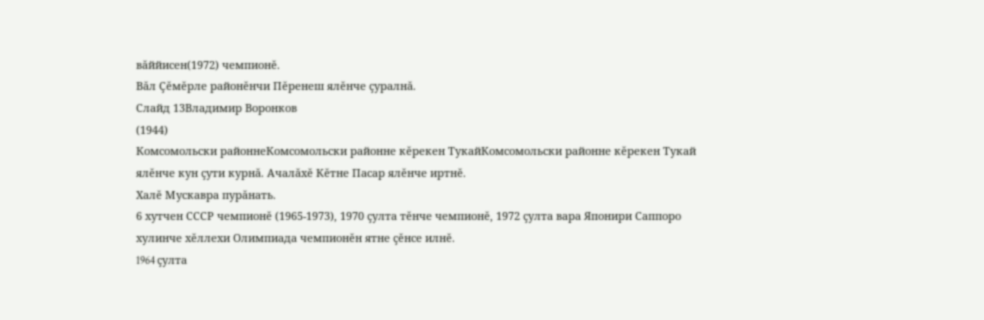вăййисен(1972) чемпионĕ.
Вăл Çĕмĕрле районĕнчи Пĕренеш ялĕнче çуралнă.
Слайд 13Владимир Воронков
(1944)
Комсомольски районнеКомсомольски районне кĕрекен ТукайКомсомольски районне кĕрекен Тукай ялĕнче кун çути курнă. Ачалăхĕ Кĕтне Пасар ялĕнче иртнĕ.
Халĕ Мускавра пурăнать.
6 хутчен СССР чемпионĕ (1965-1973), 1970 çулта тĕнче чемпионĕ, 1972 çулта вара Японири Саппоро хулинче хĕллехи Олимпиада чемпионĕн ятне çĕнсе илнĕ.
1964 çулта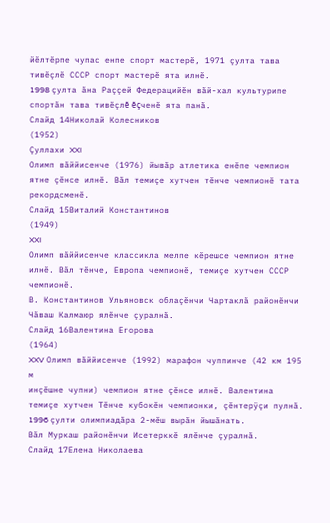йĕлтĕрпе чупас енпе спорт мастерĕ, 1971 çулта тава тивĕçлĕ СССР спорт мастерĕ ята илнĕ.
1998 çулта ăна Раççей Федерацийĕн вăй-хал культурипе спортăн тава тивĕçлĕ ĕçченĕ ята панă.
Слайд 14Николай Колесников
(1952)
Çуллахи XXI
Олимп вăййисенче (1976) йывăр атлетика енĕпе чемпион ятне çĕнсе илнĕ. Вăл темиçе хутчен тĕнче чемпионĕ тата рекордсменĕ.
Слайд 15Виталий Константинов
(1949)
XXI
Олимп вăййисенче классикла мелпе кĕрешсе чемпион ятне илнĕ. Вăл тĕнче, Европа чемпионĕ, темиçе хутчен СССР чемпионĕ.
В. Константинов Ульяновск облаçĕнчи Чартаклă районĕнчи Чăваш Калмаюр ялĕнче çуралнă.
Слайд 16Валентина Егорова
(1964)
XXV Олимп вăййисенче (1992) марафон чуппинче (42 км 195 м
инçĕшне чупни) чемпион ятне çĕнсе илнĕ. Валентина темиçе хутчен Тĕнче кубокĕн чемпионки, çĕнтерÿçи пулнă. 1996 çулти олимпиадăра 2-мĕш вырăн йышăнать.
Вăл Муркаш районĕнчи Исетерккĕ ялĕнче çуралнă.
Слайд 17Елена Николаева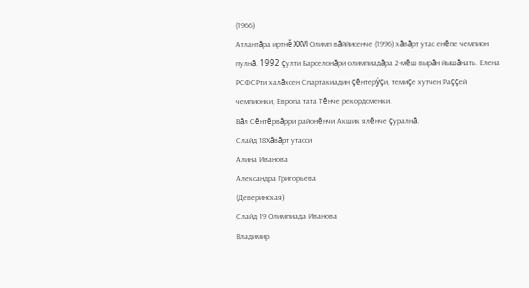(1966)
Атлантăра иртнĕ XXVI Олимп вăййисенче (1996) хăвăрт утас енĕпе чемпион
пулнă. 1992 çулти Барселонăри олимпиадăра 2-мĕш вырăн йышăнать. Елена РСФСРти халăхсен Спартакиадин çĕнтерÿçи, темиçе хутчен Раççей чемпионки, Европа тата Тĕнче рекордсменки.
Вăл Сĕнтĕрвăрри районĕнчи Акшик ялĕнче çуралнă.
Слайд 18Хăвăрт утасси
Алина Иванова
Александра Григорьева
(Деверинская)
Слайд 19 Олимпиада Иванова
Владимир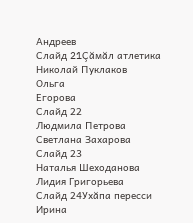Андреев
Слайд 21Çăмăл атлетика
Николай Пуклаков
Ольга
Егорова
Слайд 22
Людмила Петрова
Светлана Захарова
Слайд 23
Наталья Шеходанова
Лидия Григорьева
Слайд 24Ухăпа пересси
Ирина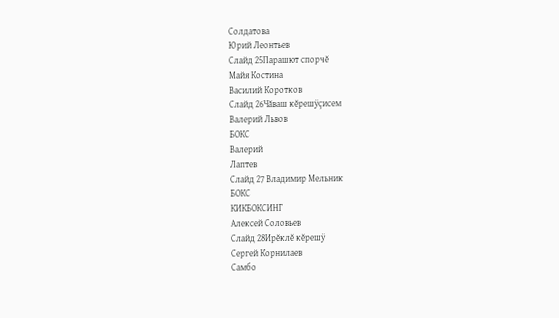Солдатова
Юрий Леонтьев
Слайд 25Парашют спорчĕ
Майя Костина
Василий Коротков
Слайд 26Чăваш кĕрешÿçисем
Валерий Львов
БОКС
Валерий
Лаптев
Слайд 27 Владимир Мельник
БОКС
КИКБОКСИНГ
Алексей Соловьев
Слайд 28Ирĕклĕ кĕрешÿ
Сергей Корнилаев
Самбо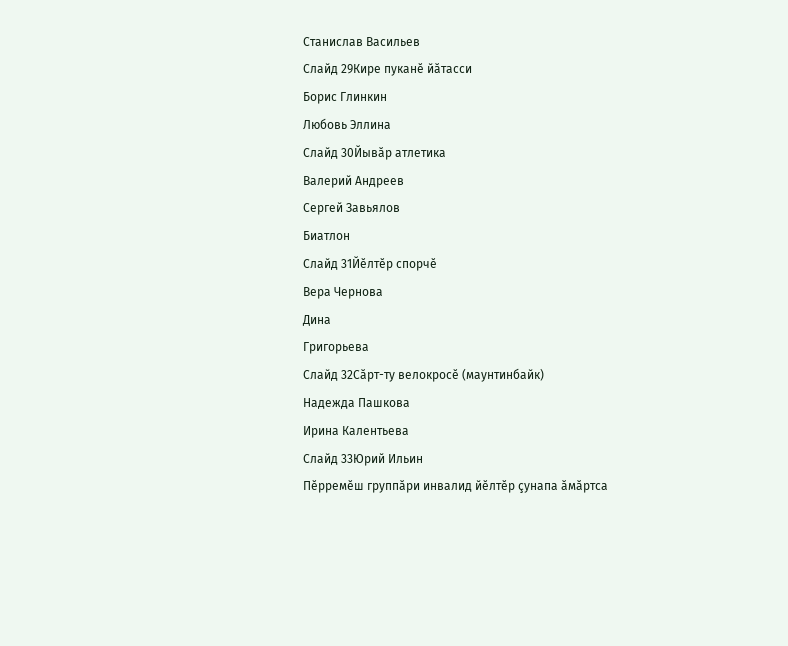Станислав Васильев
Слайд 29Кире пуканĕ йăтасси
Борис Глинкин
Любовь Эллина
Слайд 30Йывăр атлетика
Валерий Андреев
Сергей Завьялов
Биатлон
Слайд 31Йĕлтĕр спорчĕ
Вера Чернова
Дина
Григорьева
Слайд 32Сăрт-ту велокросĕ (маунтинбайк)
Надежда Пашкова
Ирина Калентьева
Слайд 33Юрий Ильин
Пĕрремĕш группăри инвалид йĕлтĕр çунапа ăмăртса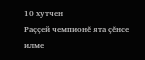10 хутчен
Раççей чемпионĕ ята çĕнсе илме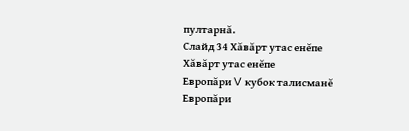пултарнă.
Слайд 34 Хăвăрт утас енĕпе
Хăвăрт утас енĕпе
Европăри V кубок талисманĕ Европăри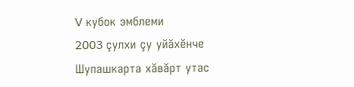V кубок эмблеми
2003 çулхи çу уйăхĕнче Шупашкарта хăвăрт утас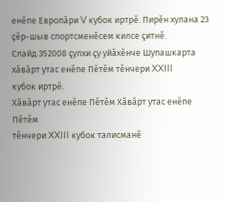енĕпе Европăри V кубок иртрĕ. Пирĕн хулана 23 çĕр-шыв спортсменĕсем килсе çитнĕ.
Слайд 352008 çулхи çу уйăхĕнче Шупашкарта хăвăрт утас енĕпе Пĕтĕм тĕнчери XXIII
кубок иртрĕ.
Хăвăрт утас енĕпе Пĕтĕм Хăвăрт утас енĕпе Пĕтĕм
тĕнчери XXIII кубок талисманĕ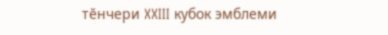тĕнчери XXIII кубок эмблеми